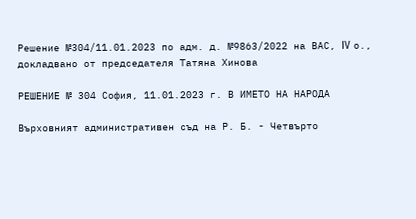Решение №304/11.01.2023 по адм. д. №9863/2022 на ВАС, IV о., докладвано от председателя Татяна Хинова

РЕШЕНИЕ № 304 София, 11.01.2023 г. В ИМЕТО НА НАРОДА

Върховният административен съд на Р. Б. - Четвърто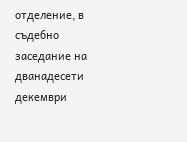отделение, в съдебно заседание на дванадесети декември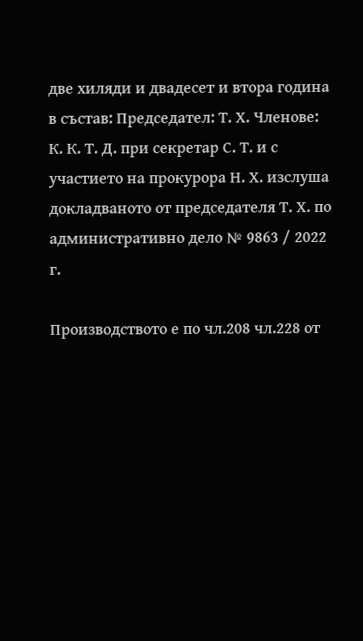две хиляди и двадесет и втора година в състав: Председател: Т. Х. Членове: К. К. Т. Д. при секретар С. Т. и с участието на прокурора Н. Х. изслуша докладваното от председателя Т. Х. по административно дело № 9863 / 2022 г.

Производството е по чл.208 чл.228 от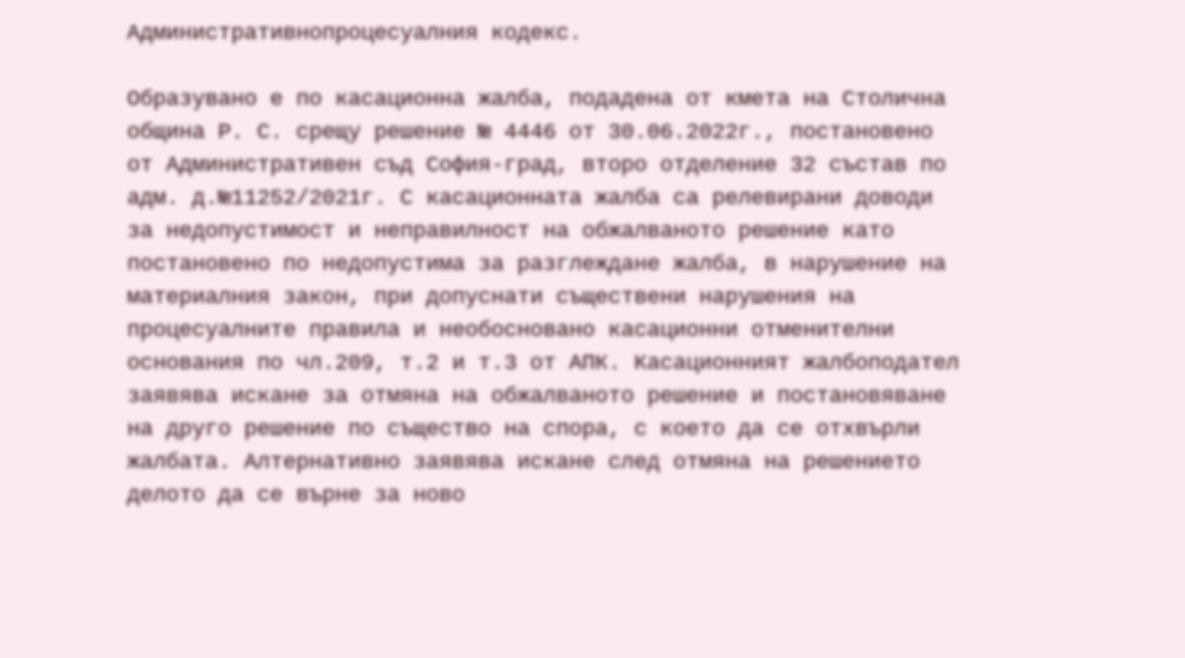Административнопроцесуалния кодекс.

Образувано е по касационна жалба, подадена от кмета на Столична община Р. С. срещу решение № 4446 от 30.06.2022г., постановено от Административен съд София-град, второ отделение 32 състав по адм. д.№11252/2021г. С касационната жалба са релевирани доводи за недопустимост и неправилност на обжалваното решение като постановено по недопустима за разглеждане жалба, в нарушение на материалния закон, при допуснати съществени нарушения на процесуалните правила и необосновано касационни отменителни основания по чл.209, т.2 и т.3 от АПК. Касационният жалбоподател заявява искане за отмяна на обжалваното решение и постановяване на друго решение по същество на спора, с което да се отхвърли жалбата. Алтернативно заявява искане след отмяна на решението делото да се върне за ново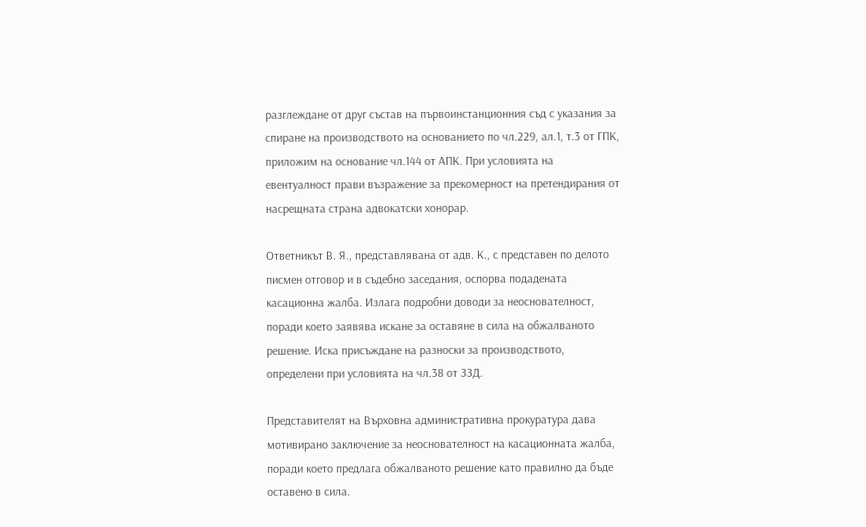разглеждане от друг състав на първоинстанционния съд с указания за спиране на производството на основанието по чл.229, ал.1, т.3 от ГПК, приложим на основание чл.144 от АПК. При условията на евентуалност прави възражение за прекомерност на претендирания от насрещната страна адвокатски хонорар.

Ответникът В. Я., представлявана от адв. К., с представен по делото писмен отговор и в съдебно заседания, оспорва подадената касационна жалба. Излага подробни доводи за неоснователност, поради което заявява искане за оставяне в сила на обжалваното решение. Иска присъждане на разноски за производството, определени при условията на чл.38 от ЗЗД.

Представителят на Върховна административна прокуратура дава мотивирано заключение за неоснователност на касационната жалба, поради което предлага обжалваното решение като правилно да бъде оставено в сила.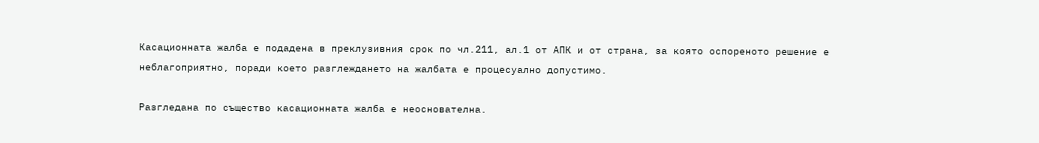Касационната жалба е подадена в преклузивния срок по чл.211, ал.1 от АПК и от страна, за която оспореното решение е неблагоприятно, поради което разглеждането на жалбата е процесуално допустимо.

Разгледана по същество касационната жалба е неоснователна.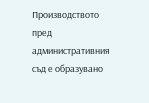Производството пред административния съд е образувано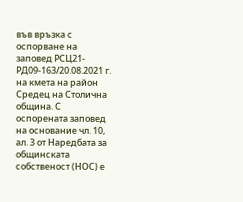във връзка с оспорване на заповед РСЦ21-РД09-163/20.08.2021 г. на кмета на район Средец на Столична община. С оспорената заповед на основание чл. 10, ал. 3 от Наредбата за общинската собственост (НОС) е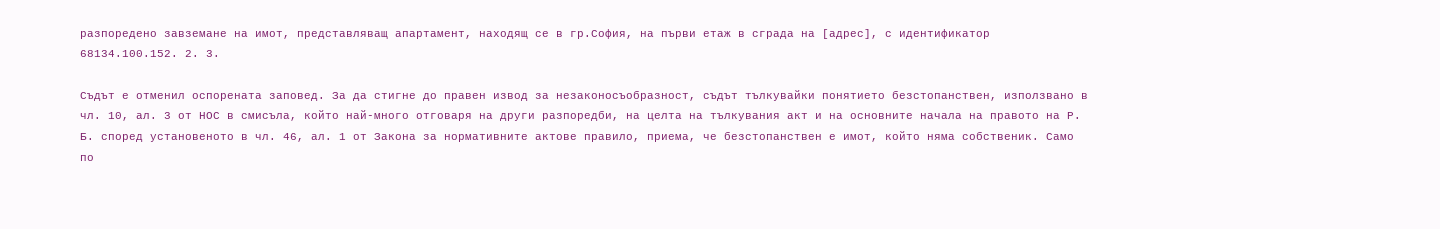разпоредено завземане на имот, представляващ апартамент, находящ се в гр.София, на първи етаж в сграда на [адрес], с идентификатор 68134.100.152. 2. 3.

Съдът е отменил оспорената заповед. За да стигне до правен извод за незаконосъобразност, съдът тълкувайки понятието безстопанствен, използвано в чл. 10, ал. 3 от НОС в смисъла, който най-много отговаря на други разпоредби, на целта на тълкувания акт и на основните начала на правото на Р. Б. според установеното в чл. 46, ал. 1 от Закона за нормативните актове правило, приема, че безстопанствен е имот, който няма собственик. Само по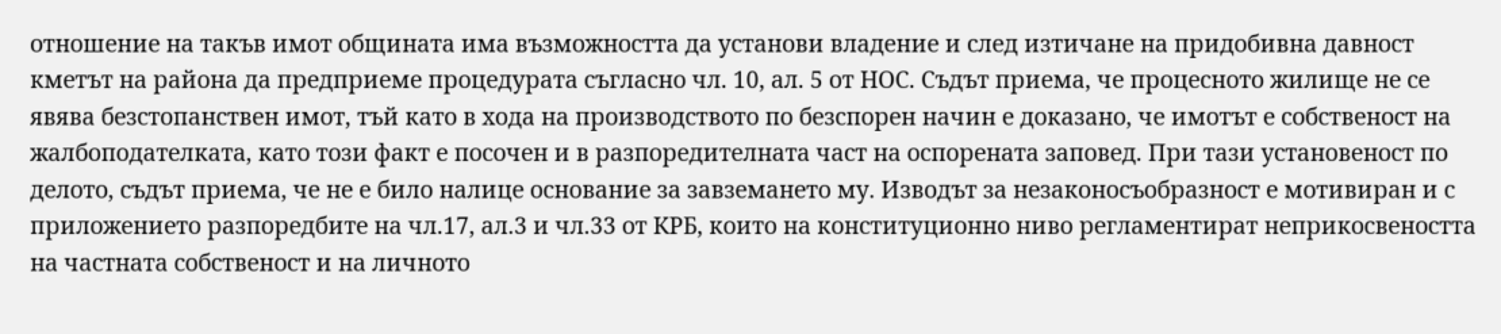отношение на такъв имот общината има възможността да установи владение и след изтичане на придобивна давност кметът на района да предприеме процедурата съгласно чл. 10, ал. 5 от НОС. Съдът приема, че процесното жилище не се явява безстопанствен имот, тъй като в хода на производството по безспорен начин е доказано, че имотът е собственост на жалбоподателката, като този факт е посочен и в разпоредителната част на оспорената заповед. При тази установеност по делото, съдът приема, че не е било налице основание за завземането му. Изводът за незаконосъобразност е мотивиран и с приложението разпоредбите на чл.17, ал.3 и чл.33 от КРБ, които на конституционно ниво регламентират неприкосвеността на частната собственост и на личното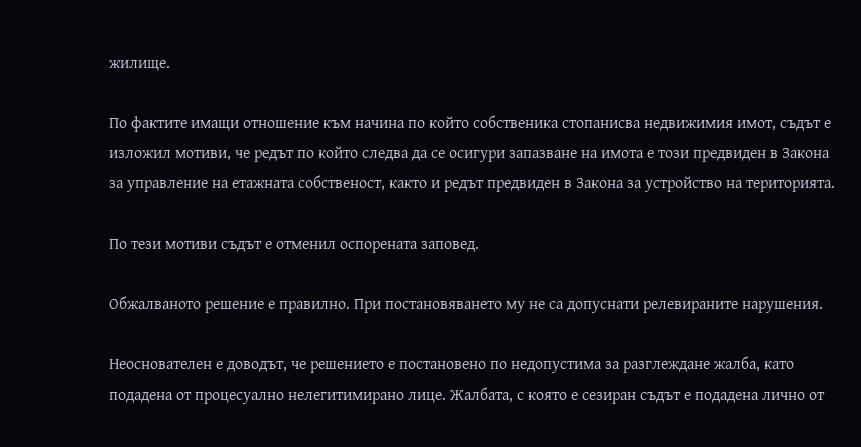жилище.

По фактите имащи отношение към начина по който собственика стопанисва недвижимия имот, съдът е изложил мотиви, че редът по който следва да се осигури запазване на имота е този предвиден в Закона за управление на етажната собственост, както и редът предвиден в Закона за устройство на територията.

По тези мотиви съдът е отменил оспорената заповед.

Обжалваното решение е правилно. При постановяването му не са допуснати релевираните нарушения.

Неоснователен е доводът, че решението е постановено по недопустима за разглеждане жалба, като подадена от процесуално нелегитимирано лице. Жалбата, с която е сезиран съдът е подадена лично от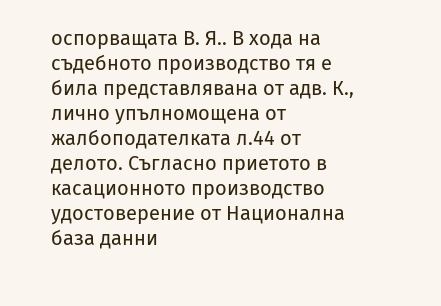оспорващата В. Я.. В хода на съдебното производство тя е била представлявана от адв. К., лично упълномощена от жалбоподателката л.44 от делото. Съгласно приетото в касационното производство удостоверение от Национална база данни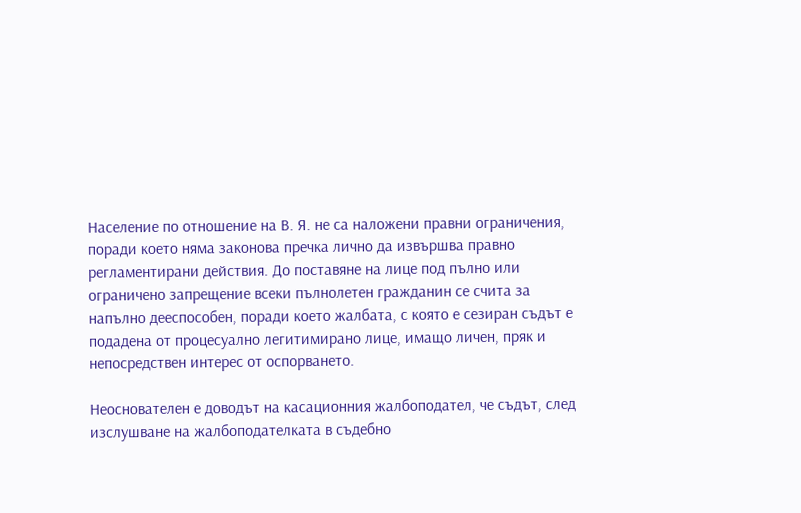Население по отношение на В. Я. не са наложени правни ограничения, поради което няма законова пречка лично да извършва правно регламентирани действия. До поставяне на лице под пълно или ограничено запрещение всеки пълнолетен гражданин се счита за напълно дееспособен, поради което жалбата, с която е сезиран съдът е подадена от процесуално легитимирано лице, имащо личен, пряк и непосредствен интерес от оспорването.

Неоснователен е доводът на касационния жалбоподател, че съдът, след изслушване на жалбоподателката в съдебно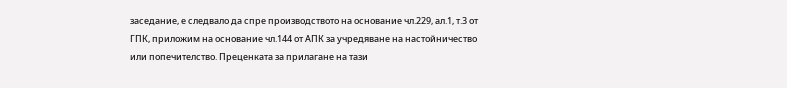заседание, е следвало да спре производството на основание чл.229, ал.1, т.3 от ГПК, приложим на основание чл.144 от АПК за учредяване на настойничество или попечителство. Преценката за прилагане на тази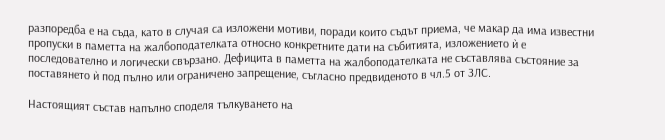разпоредба е на съда, като в случая са изложени мотиви, поради които съдът приема, че макар да има известни пропуски в паметта на жалбоподателката относно конкретните дати на събитията, изложението ѝ е последователно и логически свързано. Дефицита в паметта на жалбоподателката не съставлява състояние за поставянето ѝ под пълно или ограничено запрещение, съгласно предвиденото в чл.5 от ЗЛС.

Настоящият състав напълно споделя тълкуването на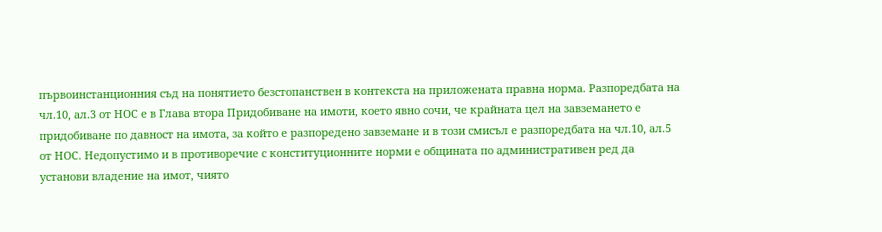първоинстанционния съд на понятието безстопанствен в контекста на приложената правна норма. Разпоредбата на чл.10, ал.3 от НОС е в Глава втора Придобиване на имоти, което явно сочи, че крайната цел на завземането е придобиване по давност на имота, за който е разпоредено завземане и в този смисъл е разпоредбата на чл.10, ал.5 от НОС. Недопустимо и в противоречие с конституционните норми е общината по административен ред да установи владение на имот, чиято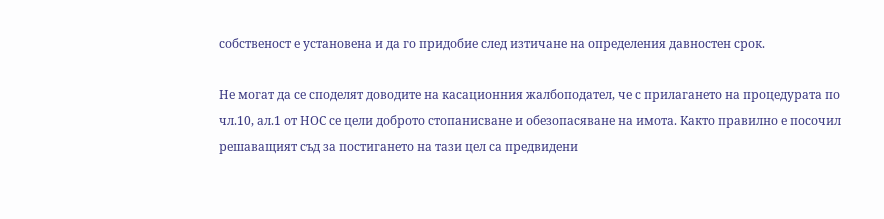собственост е установена и да го придобие след изтичане на определения давностен срок.

Не могат да се споделят доводите на касационния жалбоподател, че с прилагането на процедурата по чл.10, ал.1 от НОС се цели доброто стопанисване и обезопасяване на имота. Както правилно е посочил решаващият съд за постигането на тази цел са предвидени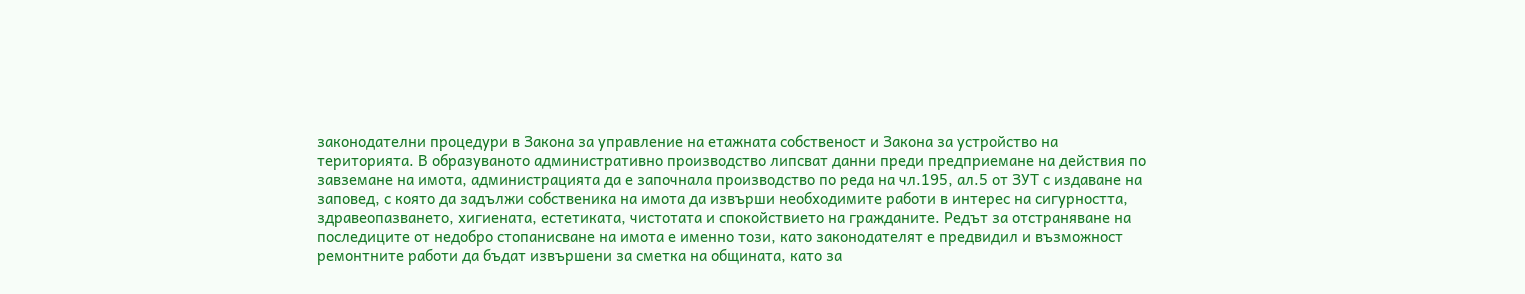законодателни процедури в Закона за управление на етажната собственост и Закона за устройство на територията. В образуваното административно производство липсват данни преди предприемане на действия по завземане на имота, администрацията да е започнала производство по реда на чл.195, ал.5 от ЗУТ с издаване на заповед, с която да задължи собственика на имота да извърши необходимите работи в интерес на сигурността, здравеопазването, хигиената, естетиката, чистотата и спокойствието на гражданите. Редът за отстраняване на последиците от недобро стопанисване на имота е именно този, като законодателят е предвидил и възможност ремонтните работи да бъдат извършени за сметка на общината, като за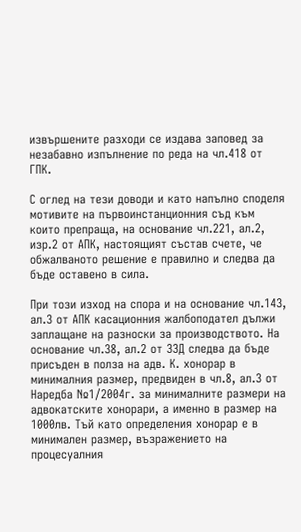извършените разходи се издава заповед за незабавно изпълнение по реда на чл.418 от ГПК.

С оглед на тези доводи и като напълно споделя мотивите на първоинстанционния съд към които препраща, на основание чл.221, ал.2, изр.2 от АПК, настоящият състав счете, че обжалваното решение е правилно и следва да бъде оставено в сила.

При този изход на спора и на основание чл.143, ал.3 от АПК касационния жалбоподател дължи заплащане на разноски за производството. На основание чл.38, ал.2 от ЗЗД следва да бъде присъден в полза на адв. К. хонорар в минималния размер, предвиден в чл.8, ал.3 от Наредба №1/2004г. за минималните размери на адвокатските хонорари, а именно в размер на 1000лв. Тъй като определения хонорар е в минимален размер, възражението на процесуалния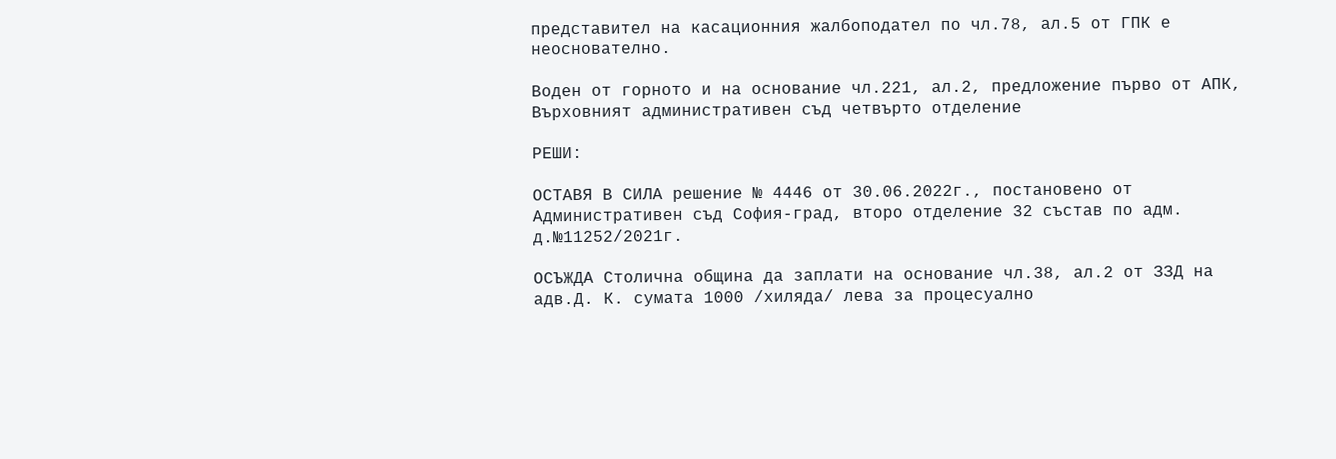представител на касационния жалбоподател по чл.78, ал.5 от ГПК е неоснователно.

Воден от горното и на основание чл.221, ал.2, предложение първо от АПК, Върховният административен съд четвърто отделение

РЕШИ:

ОСТАВЯ В СИЛА решение № 4446 от 30.06.2022г., постановено от Административен съд София-град, второ отделение 32 състав по адм. д.№11252/2021г.

ОСЪЖДА Столична община да заплати на основание чл.38, ал.2 от ЗЗД на адв.Д. К. сумата 1000 /хиляда/ лева за процесуално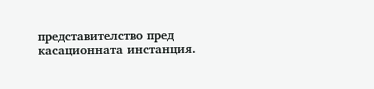представителство пред касационната инстанция.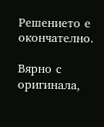Решението е окончателно.

Вярно с оригинала,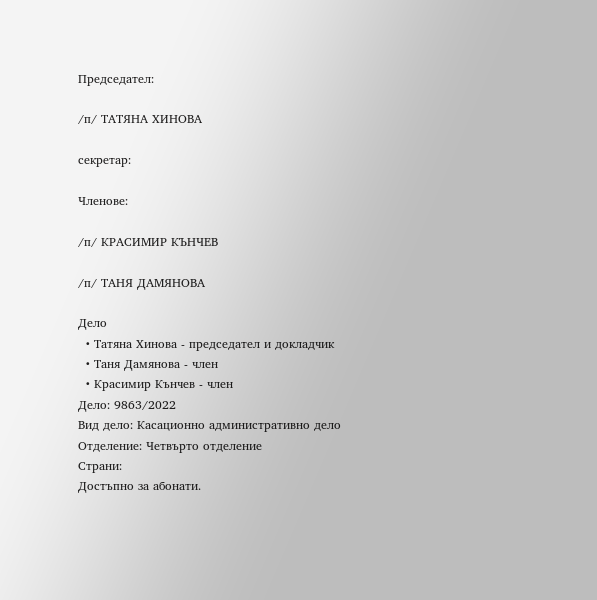Председател:

/п/ ТАТЯНА ХИНОВА

секретар:

Членове:

/п/ КРАСИМИР КЪНЧЕВ

/п/ ТАНЯ ДАМЯНОВА

Дело
  • Татяна Хинова - председател и докладчик
  • Таня Дамянова - член
  • Красимир Кънчев - член
Дело: 9863/2022
Вид дело: Касационно административно дело
Отделение: Четвърто отделение
Страни:
Достъпно за абонати.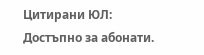Цитирани ЮЛ:
Достъпно за абонати.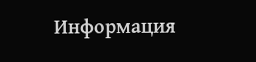Информация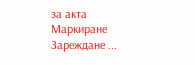за акта
Маркиране
Зареждане ...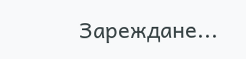Зареждане...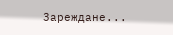Зареждане...